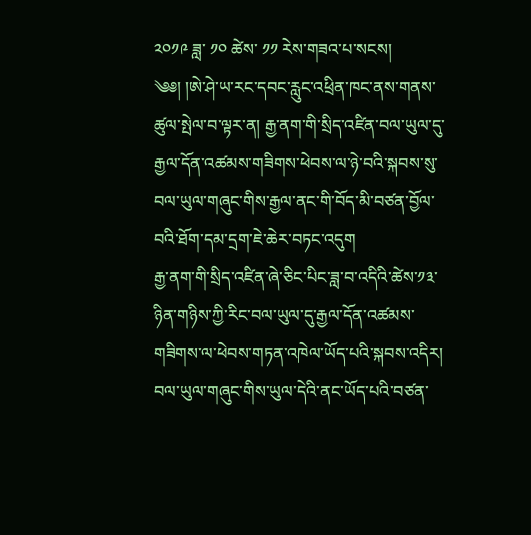༢༠༡༩ ཟླ་ ༡༠ ཚེས་ ༡༡ རེས་གཟའ་པ་སངས།
༄༅། །ཨེ་ཤེ་ཡ་རང་དབང་རླུང་འཕྲིན་ཁང་ནས་གནས་ཚུལ་སྤེལ་བ་ལྟར་ན། རྒྱ་ནག་གི་སྲིད་འཛིན་བལ་ཡུལ་དུ་རྒྱལ་དོན་འཚམས་གཟིགས་ཕེབས་ལ་ཉེ་བའི་སྐབས་སུ་བལ་ཡུལ་གཞུང་གིས་རྒྱལ་ནང་གི་བོད་མི་བཙན་བྱོལ་བའི་ཐོག་དམ་དྲག་ཇེ་ཆེར་བཏང་འདུག
རྒྱ་ནག་གི་སྲིད་འཛིན་ཞེ་ཅིང་པིང་ཟླ་བ་འདིའི་ཚེས་༡༣་ཉིན་གཉིས་ཀྱི་རིང་བལ་ཡུལ་དུ་རྒྱལ་དོན་འཚམས་གཟིགས་ལ་ཕེབས་གཏན་འཁེལ་ཡོད་པའི་སྐབས་འདིར། བལ་ཡུལ་གཞུང་གིས་ཡུལ་དེའི་ནང་ཡོད་པའི་བཙན་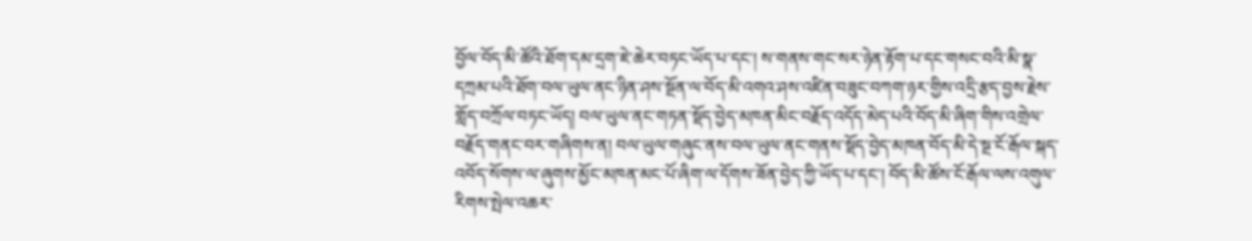བྱོལ་བོད་མི་ཚོའི་ཐོག་དམ་དྲག་ཇེ་ཆེར་བཏང་ཡོད་པ་དང་། ས་གནས་གང་སར་ཉེན་རྟོག་པ་དང་གསང་བའི་མི་སྣ་དཀྲམ་པའི་ཐོག་བལ་ཡུལ་ནང་ཉིན་ཤས་སྔོན་ལ་བོད་མི་འགའ་ཤས་འཛིན་བཟུང་བཀག་ཉར་གྱིས་འདྲི་རྩད་བྱས་རྗེས་གློད་བཀྲོལ་བཏང་ཡོད། བལ་ཡུལ་ནང་གཏན་སྡོད་བྱེད་མཁན་མིང་བརྗོད་འདོད་མེད་པའི་བོད་མི་ཞིག་གིས་འགྲེལ་བརྗོད་གནང་བར་གཞིགས་ན། བལ་ཡུལ་གཞུང་ནས་བལ་ཡུལ་ནང་གནས་སྡོད་བྱེད་མཁན་བོད་མི་དེ་སྔ་ངོ་རྒོལ་སྐད་འབོད་སོགས་ལ་ཞུགས་མྱོང་མཁན་མང་པོ་ཞིག་ལ་དོགས་ཟོན་བྱེད་ཀྱི་ཡོད་པ་དང་། བོད་མི་ཚོས་ངོ་རྒོལ་ལས་འགུལ་རིགས་སྤེལ་འཆར་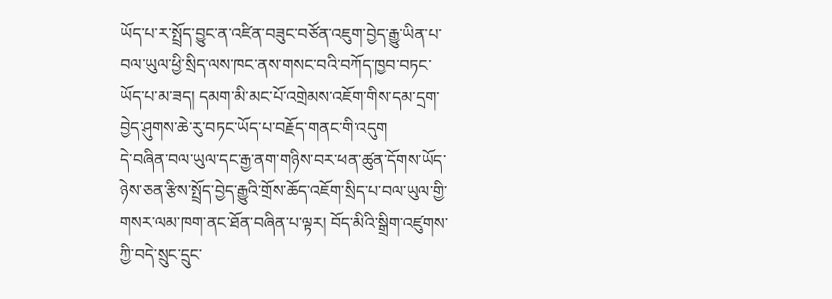ཡོད་པ་ར་སྤྲོད་བྱུང་ན་འཛིན་བཟུང་བཙོན་འཇུག་བྱེད་རྒྱུ་ཡིན་པ་བལ་ཡུལ་ཕྱི་སྲིད་ལས་ཁང་ནས་གསང་བའི་བཀོད་ཁྱབ་བཏང་ཡོད་པ་མ་ཟད། དམག་མི་མང་པོ་འགྲེམས་འཇོག་གིས་དམ་དྲག་བྱེད་ཤུགས་ཆེ་རུ་བཏང་ཡོད་པ་བརྗོད་གནང་གི་འདུག
དེ་བཞིན་བལ་ཡུལ་དང་རྒྱ་ནག་གཉིས་བར་ཕན་ཚུན་དོགས་ཡོད་ཉེས་ཅན་རྩིས་སྤྲོད་བྱེད་རྒྱུའི་གྲོས་ཆོད་འཇོག་སྲིད་པ་བལ་ཡུལ་གྱི་གསར་ལམ་ཁག་ནང་ཐོན་བཞིན་པ་ལྟར། བོད་མིའི་སྒྲིག་འཛུགས་ཀྱི་བདེ་སྲུང་དྲུང་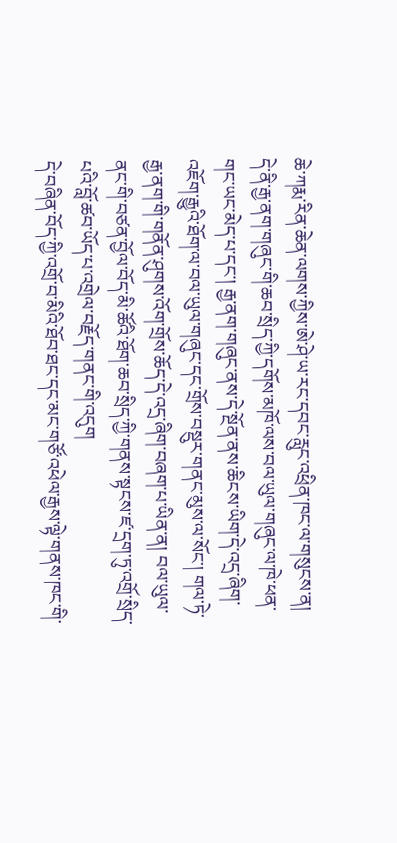ཆེ་ཀརྨ་རིན་ཆེན་ལགས་ཀྱིས་ཨེ་ཤེ་ཡ་རང་དབང་རླུང་འཕྲིན་ཁང་ལ་གསུངས་ན། དེ་ནི་རྒྱ་ནག་གཞུང་གི་ཆབ་སྲིད་ཀྱི་དགོས་མཁོ་ལས་བལ་ཡུལ་གཞུང་ལ་ཁེ་ཕན་གང་ཡང་མེད་པ་དང་། རྒྱ་ནག་གཞུང་ནས་དེ་སྔོན་ནས་ཆིངས་ཡིག་དེ་འདྲ་ཞིག་འཇོག་རྒྱུའི་ཐོག་ལ་བལ་ཡུལ་གཞུང་དང་གྲོས་བསྡུར་གནང་མུས་ལ་སོང་། གལ་ཏེ་རྒྱ་ནག་གི་གནོན་ཤུགས་འོག་གྲོས་ཆོད་དེ་འདྲ་ཞིག་བཞག་པ་ཡིན་ན། བལ་ཡུལ་ནང་གི་བཙན་བྱོལ་བོད་མི་ཚོའི་ཐོག་ཆབ་སྲིད་ཀྱི་གནས་སྟངས་ཛ་དྲག་ཏུ་འགྲོ་སྲིད་པའི་བློ་ཚབ་ཡོད་པ་འགྲེལ་བརྗོད་གནང་གི་འདུག
དེ་བཞིན་བོད་ཀྱི་འགྲོ་བ་མིའི་ཐོབ་ཐང་དང་མང་གཙོ་འཕེལ་རྒྱས་ལྟེ་གནས་ཁང་གི་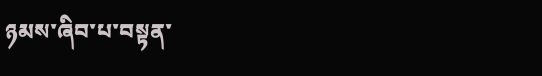ཉམས་ཞིབ་པ་བསྟན་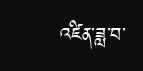འཛིན་ཟླ་བ་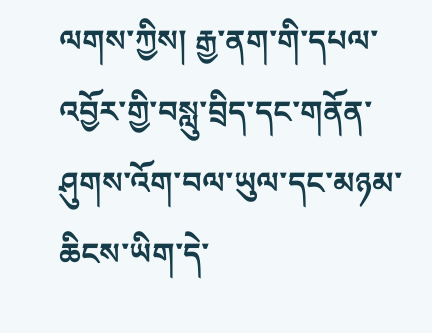ལགས་ཀྱིས། རྒྱ་ནག་གི་དཔལ་འབྱོར་གྱི་བསླུ་བྲིད་དང་གནོན་ཤུགས་འོག་བལ་ཡུལ་དང་མཉམ་ཆིངས་ཡིག་དེ་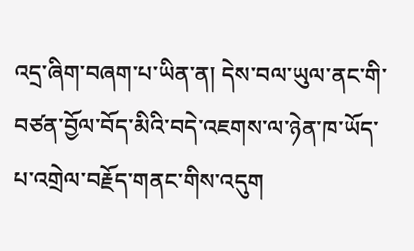འདྲ་ཞིག་བཞག་པ་ཡིན་ན། དེས་བལ་ཡུལ་ནང་གི་བཙན་བྱོལ་བོད་མིའི་བདེ་འཇགས་ལ་ཉེན་ཁ་ཡོད་པ་འགྲེལ་བརྗོད་གནང་གིས་འདུག